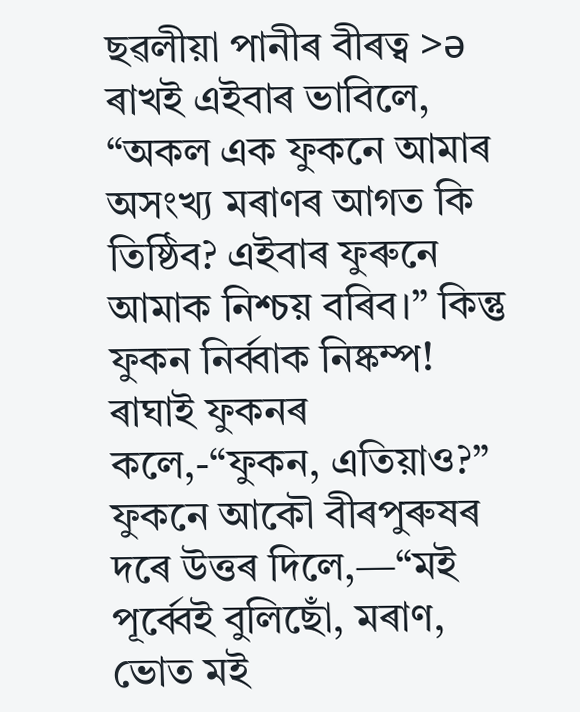ছৱলীয়া পানীৰ বীৰত্ব >ǝ ৰাখই এইবাৰ ভাবিলে, “অকল এক ফুকনে আমাৰ অসংখ্য মৰাণৰ আগত কি তিষ্ঠিব? এইবাৰ ফুৰুনে আমাক নিশ্চয় বৰিব।” কিন্তু ফুকন নিৰ্ব্বাক নিষ্কম্প! ৰাঘাই ফুকনৰ কলে,-“ফুকন, এতিয়াও?” ফুকনে আকৌ বীৰপুৰুষৰ দৰে উত্তৰ দিলে,—“মই পূৰ্ব্বেই বুলিছোঁ, মৰাণ, ভোত মই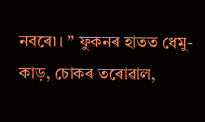নবৰে৷। ” ফুকনৰ হাতত ধেমু- কাড়, চোকৰ তৰোৱাল,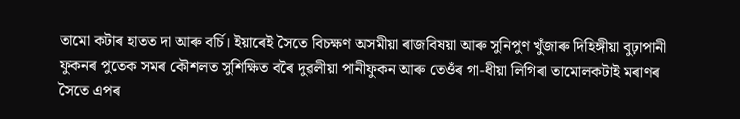তামো কটাৰ হাতত দা আৰু বৰ্চি। ইয়াৰেই সৈতে বিচক্ষণ অসমীয়া ৰাজবিষয়া আৰু সুনিপুণ খুঁজাৰু দিহিঙ্গীয়া বুঢ়াপানী ফুকনৰ পুতেক সমৰ কৌশলত সুশিক্ষিত বৰৈ দুৱলীয়া পানীফুকন আৰু তেওঁৰ গা-ধীয়া লিগিৰা তামোলকটাই মৰাণৰ সৈতে এপৰ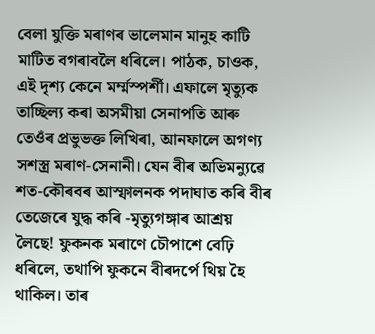বেলা যুক্তি মৰাণৰ ভালেমান মানুহ কাটি মাটিত বগৰাবলৈ ধৰিলে। পাঠক, চাওক, এই দৃশ্য কেনে মৰ্ম্মস্পৰ্শী। এফালে মৃত্যুক তাচ্ছিল্য কৰা অসমীয়া সেনাপতি আৰু তেওঁৰ প্ৰভুভক্ত লিখিৰা, আনফালে অগণ্য সশস্ত্ৰ মৰাণ-সেনানী। যেন বীৰ অভিমন্যুৱে শত-কৌৰবৰ আস্ফালনক পদাঘাত কৰি বীৰ তেজেৰে যুদ্ধ কৰি -মৃত্যুগঙ্গাৰ আশ্ৰয় লৈছে! ফুকনক মৰাণে চৌপাশে বেঢ়ি ধৰিলে, তথাপি ফুকনে বীৰদৰ্পে থিয় হৈ থাকিল। তাৰ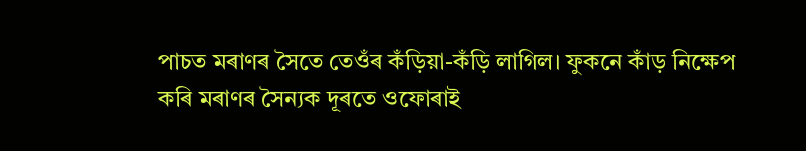পাচত মৰাণৰ সৈতে তেওঁৰ কঁড়িয়া-কঁড়ি লাগিল। ফুকনে কাঁড় নিক্ষেপ কৰি মৰাণৰ সৈন্যক দূৰতে ওফোৰাই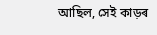আছিল, সেই কাড়ৰ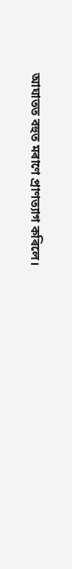আঘাতত বহুত মৰাণে প্ৰাণত্যাগ কৰিলে।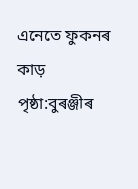এনেতে ফুকনৰ কাড়
পৃষ্ঠা:বুৰঞ্জীৰ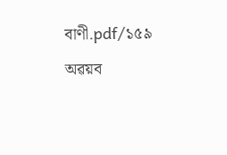বাণী.pdf/১৫৯
অৱয়ব